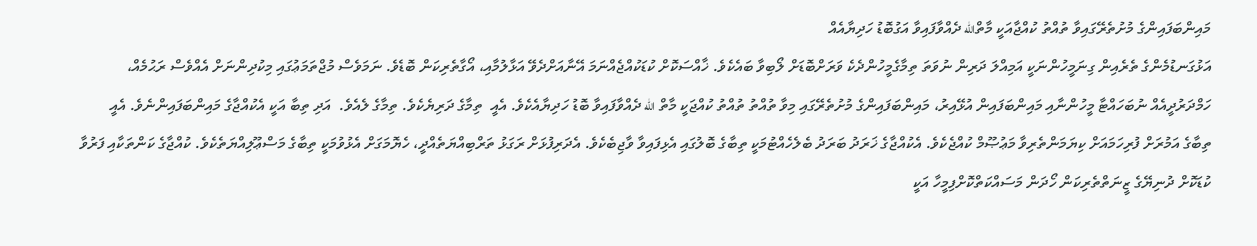މައިންބަފައިންގެ މުށުތެރޭގައިވާ ތުއްތު ކުއްޖާއަކީ މާތްالله ދެއްވާފައިވާ އަގުބޮޑު ހަދިޔާއެއް
އަޅުގަނޑުމެންގެ ތެރެއިން ގިނަމީހުންނަކީ އަމިއްލަ ދަރިން ނުވަތަ ތިމާގެމީހުންދެކެ ވަރަށްބޮޑަށް ލޯބިވާ ބައެކެވެ. ޚާއްސަކޮށް ކުޑަކުއްޖެއްނަމަ އޭނާއަށްދެވޭ އަޅާލުމާއި، އޯގާތެރިކަން ބޮޑެވެ. ނަމަވެސް މުޖްތަމަޢުގައި މިކުދިންނަށް އެއްވެސް ރަޙުމެއް، ހަމްދަރުދީއެއް ނުބަހައްޓާ މީހުންނާއި މައިންބަފައިން އުޅޭއިރު، މައިންބަފައިންގެ މުށުތެރޭގައި މިވާ ތުއްތު ތުއްތު ކުއްޖަކީ މާތް الله ދެއްވާފައިވާ ބޮޑު ހަދިޔާއެކެވެ. އެއީ  ތިމާގެ ދަރިޔެކެވެ. ތިމާގެ ލެއެވެ.  އަދި ތިބާ އަކީ އެކުއްޖާގެ މައިންބަފައިންނެވެ. އެއީ ތިބާގެ އަމުރަށް ފުރިހަމައަށް ކިޔަމަންތެރިވާ މަޢުޞޫމް ކުއްޖެކެވެ. އެކުއްޖާގެ ޚަރަދު ބަރަދު ބެލެހެއްޓުމަކީ ތިބާގެ ބޮލުގައި އެޅިފައިވާ ވާޖިބެކެވެ. އެދަރިފުޅަށް ރަގަޅު ތަރްބިއްޔަތެއްދީ، ހެޔޮމަގަށް އެޅުވުމަކީ ތިބާގެ މަސްޢޫލިއްޔަތެކެވެ. ކުއްޖާގެ ކަންތަކާއި ފަރުވާ ކުޑަކޮށް ދުނިޔޭގެ ޒީނަތްތެރިކަން ހޯދަން މަސައްކަތްކޮށްފިމީހާ އަކީ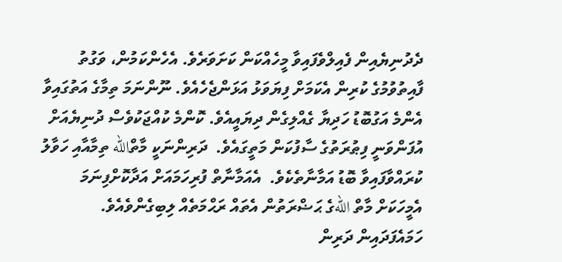ދެދުނިޔެއިން ފެއިލްވެފައިވާ މީހެއްކަން ކަށަވަރެވެ. އެހެންކަމުން، ވަގުތު ފާއިތުވުމުގެ ކުރިން އެކަމަށް ފިޔަވަޅު އަޅަންޖެހެއެވެ. ނޫންނަމަ ތިމާގެ އަތުގައިވާ އެންމެ އަގުބޮޑު ހަދިޔާ ގެއްލިގެން ދިޔައީއެވެ. ކޮންމެ ކުއްޖަކުވެސް ދުނިޔެއަށް އުފަންވަނީ ފިޠުރަތުގެ ސާފުކަން މަތީގައެވެ.  ދަރިންނަކީ މާތްالله ތިމާއާއި ހަވާލު ކުރައްވާފައިވާ ބޮޑު އަމާނާތެކެވެ.  އެއަމާނާތް ފުރިހަމައަށް އަދާކޮށްފިނަމަ އެމީހަކަށް މާތް اللهގެ ޙަޟްރަތުން އެތައް ރަޙްމަތެއް ލިބިގެންވެއެވެ. ހަމައެފަދައިން ދަރިން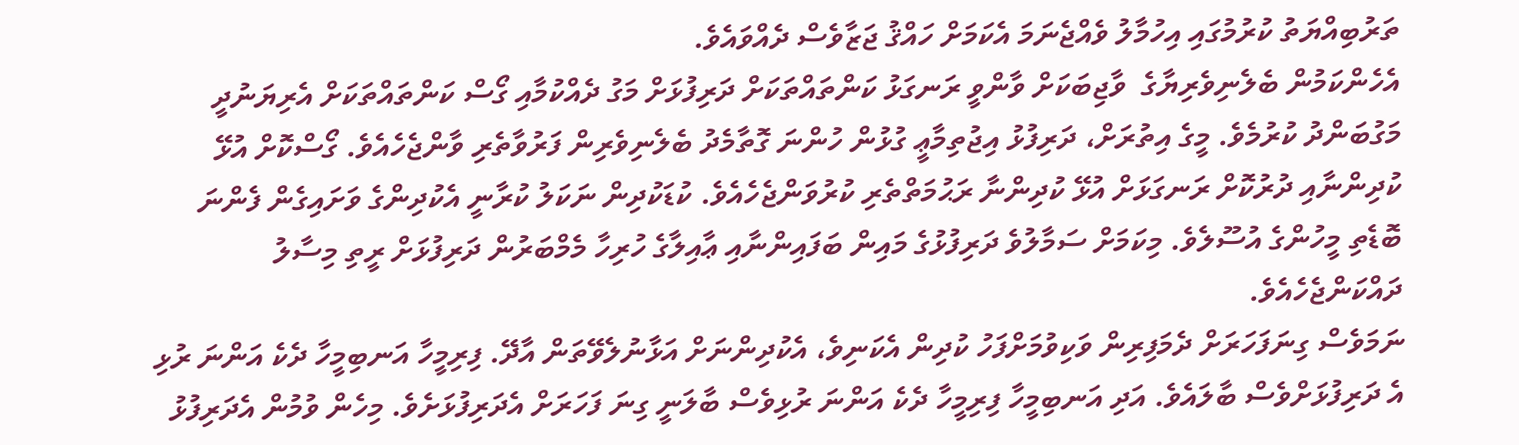ތަރުބިއްޔަތު ކުރުމުގައި އިހުމާލު ވެއްޖެނަމަ އެކަމަށް ހައްޤު ޖަޒާވެސް ދެއްވައެވެ.
އެހެންކަމުން ބެލެނިވެރިޔާގެ  ވާޖިބަކަށް ވާންވީ ރަނގަޅު ކަންތައްތަކަށް ދަރިފުޅަށް މަގު ދެއްކުމާއި ގޯސް ކަންތައްތަކަށް އެރިޔަނުދީ މަގުބަންދު ކުރުމެވެ. މީގެ އިތުރަށް، ދަރިފުޅު އިޖުތިމާޢީ ގުޅުން ހުންނަ ގޮތާމެދު ބެލެނިވެރިން ފަރުވާތެރި ވާންޖެހެއެވެ. ގޯސްކޮށް އުޅޭ ކުދިންނާއި ދުރުކޮށް ރަނގަޅަށް އުޅޭ ކުދިންނާ ރަޙުމަތްތެރި ކުރުވަންޖެހެއެވެ. ކުޑަކުދިން ނަކަލު ކުރާނީ އެކުދިންގެ ވަށައިގެން ފެންނަ ބޮޑެތި މީހުންގެ އުސޫލެވެ. މިކަމަށް ސަމާލުވެ ދަރިފުޅުގެ މައިން ބަފައިންނާއި ޢާއިލާގެ ހުރިހާ މެމްބަރުން ދަރިފުޅަށް ރީތި މިސާލު ދައްކަންޖެހެއެވެ.
ނަމަވެސް ގިނަފަހަރަށް ދެމަފިރިން ވަކިވުމަށްފަހު ކުދިން އެކަނިވެ، އެކުދިންނަށް އަޅާނުލެވޭތަން އާދޭ. ފިރިމީހާ އަނބިމީހާ ދެކެ އަންނަ ރުޅި އެ ދަރިފުޅަށްވެސް ބާލައެވެ. އަދި އަނބިމީހާ ފިރިމީހާ ދެކެ އަންނަ ރުޅިވެސް ބާލަނީ ގިނަ ފަހަރަށް އެދަރިފުޅަށެވެ. މިހެން ވުމުން އެދަރިފުޅު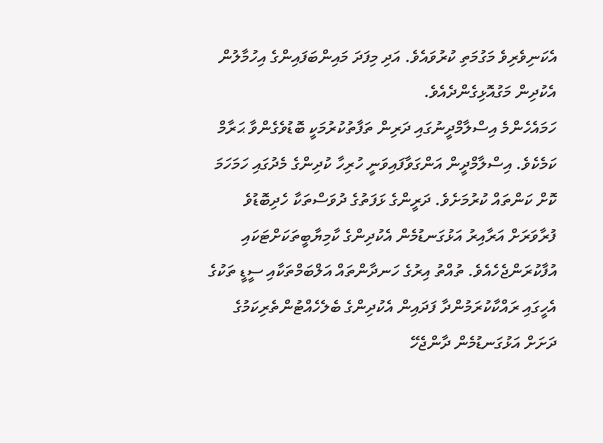އެކަނިވެރިވެ މަގުމަތި ކުރުވައެވެ. އަދި މިފަދަ މައިންބަފައިންގެ އިހުމާލުން އެކުދިން މަގުއޮޅިގެންދެއެވެ.
ހަމައެހެންމެ އިސްލާމްދީނުގައި ދަރިން ތަފާތުކުރުމަކީ ބޮޑުވެގެންވާ ޙަރާމް ކަމެކެވެ. އިސްލާމްދީން އަންގަވާފައިވަނީ ހުރިހާ ކުދިންގެ މެދުގައި ހަމަހަމަ ކޮށް ކަންތައް ކުރުމަށެވެ. ދަރީންގެ ޅަފަތުގެ ދުވަސްތަކާ ހެދިބޮޑުވެ ފުރާވަރަށް އަރާއިރު އަޅުގަނޑުމެން އެކުދިންގެ ކާމިޔާބީތަކަށްޓަކައި އުފާކުރަންޖެހެއެވެ. ތުއްތު އިރުގެ ހަނދާންތައް އަލްބަމްތަކާއި ސީޑީ ތަކުގެ އެހީގައި ރައްކާކުރަމުންދާ ފަދައިން އެކުދިންގެ ބެލެހެއްޓުންތެރިކަމުގެ ދަށަށް އަޅުގަނޑުމެން ދާންޖެހޭ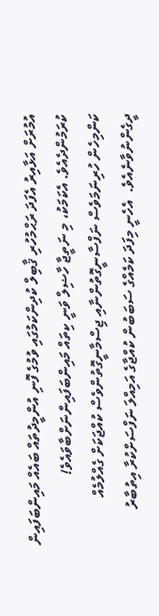އުމުރަށް އަޅާއިރު އެފަދަ ރަޙްމުހުރި ޤާބިލް ކުދިންކަމުގައި ވުމުގެ ފޮނި އުންމީދުތައް ބައެއް މައިންބަފައިން ކުރަމުންދެއެވެ. އެކަމަކު، މި ނަތީޖާ ހާޟިލް ވަނީ ކިތައް މައިންބަފައިންނަށްބާވައެވެ!
ކަންމިހެން ހުރިނަމަވެސް ނަފްސާނީގޮތުންނާއި ޖިސްމާނީގޮތުންވެސް ކުއްޖަކަށް ގެއްލުމެއް ދީގެންނުވާނެއެވެ.  އެހެނީ މިފަދަ ކަމެއްގެ ސަބަބުން ކުއްޖާގެ އަމިއްލަ ނަފްސަށްކުރާ އިތުބާރު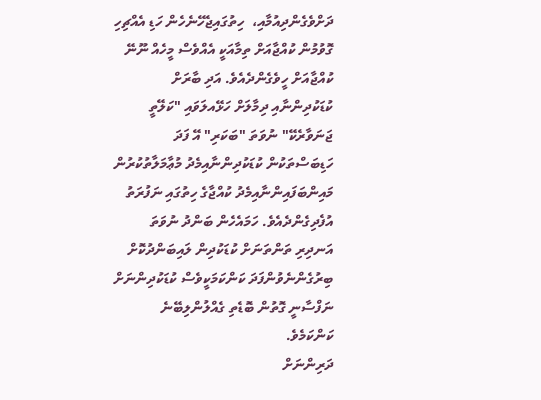ދަށްވެގެންދިއުމާއި،  ހިތުގައިޖެހޭނެހެން ހަޑި އެއްޗިހި ގޮވުމުން ކުއްޖާއަށް ތިމާއަކީ އެއްވެސް މީހެއް ނޫނޭ ކުއްޖާއަށް ހީވެގެންދެއެވެ. އަދި ބާރަށް ކުޑަކުދިންނާއި ދިމާލަށް ހަޅޭއލަވައި "ކަލޭތީ ޖަނަވާރެކޭ" ނުވަތަ "ބަކަރި" އޭ ފަދަ ހަޑިބަސްތަކުން ކުޑަކުދިންނާއިމެދު މުޢާމަލާތުކުރުން މައިންބަފައިންނާއިމެދު ކުއްޖާގެ ހިތުގައި ނަފުރަތު އުފެދިގެންދެއެވެ. ހަމައެހެން ބަންދު ނުވަތަ އަނދިރި ތަންތަނަށް ކުޑަކުދިން ލައިބަންދުކޮށް ބިރުގެންނެވުންފަދަ ކަންކަމަކީވެސް ކުޑަކުދިންނަށް ނަފްސާނީ ގޮތުން ބޮޑެތި ގެއްލުންލިބޭނެ ކަންކަމެވެ.
ދަރިންނަށް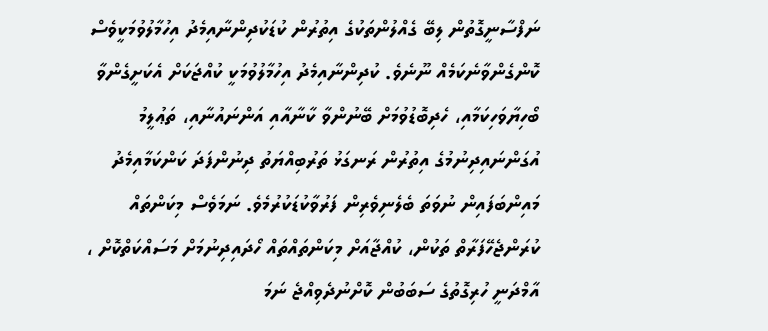ނަފްސާނީގޮތުން ލިބޭ ގެއްލުންތަކުގެ އިތުރުން ކުޑަކުދިންނާއިމެދު އިހުމާލުވުމަކީވެސް ކޮންގެންވާނެކަމެއް ނޫނެވެ. ކުދިންނާއިމެދު އިހުމާލުވުމަކީ ކުއްޖަކަށް އެކަށީގެންވާ ބޯހިޔާވަހިކަމާއި، ހެދިބޮޑުވުމަށް ބޭނުންވާ ކާނާއާއި އަންނައުނާއި، ތަޢުލީމު އުގަންނައިދިނުމުގެ އިތުރުން ރަނގަޅު ތަރުބިއްޔަތު ދިނުންފަދަ ކަންކަމާއިމެދު މައިންބަފައިން ނުވަތަ ބެލެނިވެރިން ފަރުވާކުޑަކުރުމެވެ. ނަމަވެސް މިކަންތައް ކުރަންޖެހޭފަރާތް ތަކުން، ކުއްޖާއަށް މިކަންތައްތައް ހޯދައިދިނުމަށް މަސައްކަތްކޮށް ، އާމްދަނީ ހުރިގޮތުގެ ސަބަބުން ކޮށްނުދެވިއްޖެ ނަމަ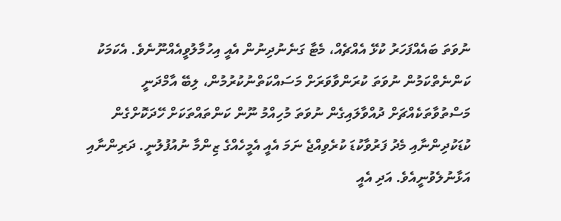ނުވަތަ ބައެއްފަހަރު ކުޅޭ އެއްޗެއް، މެޓާ ގަނެނުދިނުން އެއީ އިހުމާލުވީއެއްނޫނެވެ. އެކަމަކު ކަންނެތްކަމުން ނުވަތަ ކުރަންވާވަރަށް މަސައްކަތްނުކުރުމުން، ލިބޭ އާމްދަނީ މަސްތުވާތަކެއްޗަށް ދުއްވާލައިގެން ނުވަތަ މުހިއްމު ނޫން ކަންތައްތަކަށް ހޭދަކޮށްގެން ކުޑަކުދިންނާއި މެދު ފަރުވާކުޑަ ކުރެވިއްޖެ ނަމަ އެއީ އެމީހެއްގެ ޒިންމާ ނުއުފުލުނީ. ދަރިންނާއި އަޅާނުލެވުނީއެވެ. އަދި އެއީ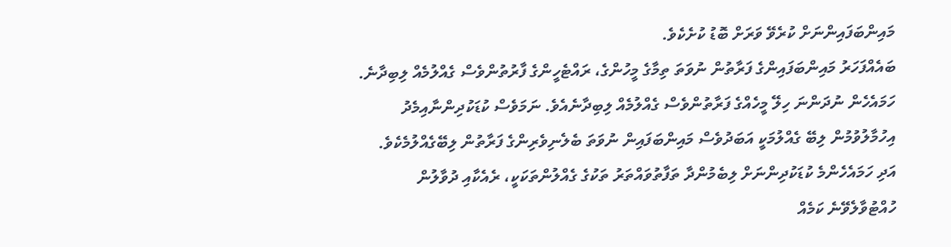މައިންބަފައިންނަށް ކުރެވޭ ވަރަށް ބޮޑު ކުށެކެވެ.
ބައެއްފަހަރު މައިންބަފައިންގެ ފަރާތުން ނުވަތަ ތިމާގެ މީހުންގެ، ރައްޓެހީންގެ ފާރުތުންވެސް ގެއްލުމެއް ލިބިދާނެ. ހަމައެހެން ނުދަންނަ ހިލޭ މީހެއްގެ ފަރާތުންވެސް ގެއްލުމެއް ލިބިދާނެއެވެ. ނަމަވެސް ކުޑަކުދިންނާއިމެދު އިހުމާލުވުމުން ލިބޭ ގެއްލުމަކީ އަބަދުވެސް މައިންބަފައިން ނުވަތަ ބެލެނިވެރިންގެ ފަރާތުން ލިބޭގެއްލުމެކެވެ. އަދި ހަމައެހެންމެ ކުޑަކުދިންނަށް ލިބެމުންދާ ތަފާތުވައްތަރު ތަކުގެ ގެއްލުންތަކަކީ، ރެއެކާއި ދުވާލުން ހުއްޓުވާލެވޭނެ ކަމެއް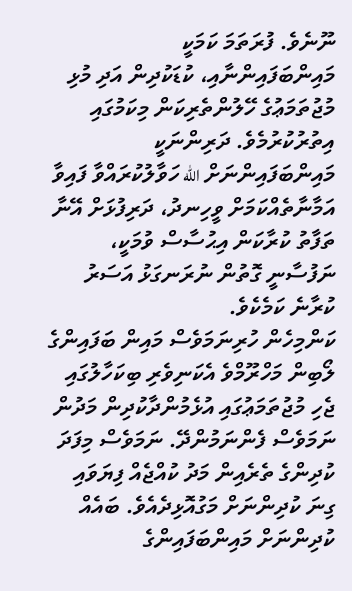ނޫނެވެ. ފުރަތަމަ ކަމަކީ މައިންބަފައިންނާއި، ކުޑަކުދިން އަދި މުޅި މުޖުތަމަޢުގެ ހޭލުންތެރިކަން މިކަމުގައި އިތުރުކުރުމެވެ. ދަރިންނަކީ މައިންބަފައިންނަށް الله ހަވާލުކުރައްވާ ފައިވާ އަމާނާތެއްކަމަށް ވީހިނދު، ދަރިފުޅަށް އޭނާ ތަފާތު ކުރާކަން އިޙުސާސް ވުމަކީ، ނަފުސާނީ ގޮތުން ނުރަނގަޅު އަސަރު ކުރާނެ ކަމެކެވެ.
ކަންމިހެން ހުރިނަމަވެސް މައިން ބަފައިންގެ ލޯބިން މަހްރޫމްވެ އެކަނިވެރި ބިކަހާލުގައި ޖެހި މުޖުތަމަޢުގައި އުޅެމުންދާކުދިން މަދުން ނަމަވެސް ފެންނަމުންދޭ. ނަމަވެސް މިފަދަ ކުދިންގެ ތެރެއިން މަދު ކުއްޖެއް ފިޔަވައި ގިނަ ކުދިންނަށް މަގުއޮޅިދެއެވެ. ބައެއް ކުދިންނަށް މައިންބަފައިންގެ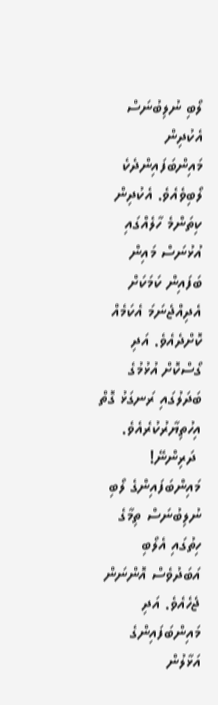ލޯބި ނުލިބުނަސް އެކުދިން މައިންބަފައިންދެކެ ލޯބިވެއެވެ. އެކުދިން ކިތަންމެ ހާލެއްގައި އުޅުނަސް މައިން ބަފައިން ކަމަކަށް އެދިއްޖެނަމަ އެކަމެއް ކޮށްދެއެވެ. އަދި ގޯސްކޮށް އުޅުމުގެ ބަދަލުގައި ރަނގަޅު ގޮތް އިހުތިޔާރުކުރެއެވެ.
 ދަރިންނޭ! މައިންބަފައިންގެ ލޯބި ނުލިބުނަސް ތިމާގެ ހިތުގައި އެލޯބި އަބަދުވެސް އޮންނަން ޖެހެއެވެ. އަދި މައިންބަފައިންގެ އަޅާލުން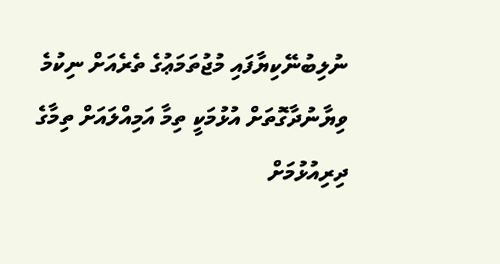ނުލިބުނޭކިޔާފައި މުޖުތަމަޢުގެ ތެރެއަށް ނިކުމެ ވިޔާނުދާގޮތަށް އުޅުމަކީ ތިމާ އަމިއްލައަށް ތިމާގެ ދިރިއުޅުމަށް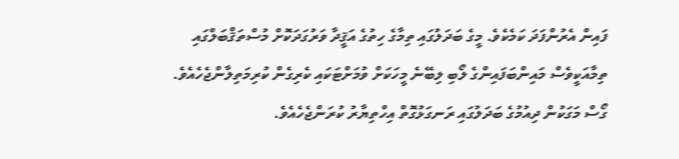ފައިން އެރުންފަދަ ކަމެކެވެ. މީގެ ބަދަލުގައި ތިމާގެ ހިތުގެ އަޤީދާ ވަރުގަދަކޮށް މުސްތަޤްބަލްގައި ތިމާއަކީވެސް މައިންބަފައިންގެ ލޯބި ލިބޭނެ މީހަކަށް ވުމަށްޓަކައި ކެރިގެން ކުރިމަތިލާންޖެހެއެވެ. ގޯސް މަގަކުން ދިއުމުގެ ބަދަލުގައި ރަނގަޅުގޮތް އިހްތިޔާރު ކުރަންޖެހެއެވެ.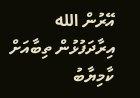އޭރުން الله އިރާދަފުޅުން ތިބާއަށް ކާމިޔާބު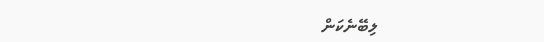ލިބޭނެކަން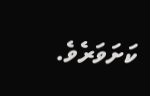ކަށަވަރެވެ.